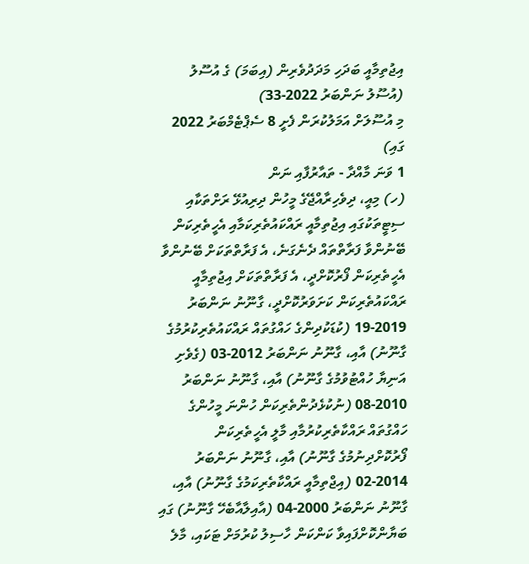އިޖުތިމާއީ ބަދަހި މަދަދުވެރިން (އިބަމަ) ގެ އުސޫލު
(އުސޫލު ނަންބަރު 2022-33)
މި އުސޫލަށް އަމަލުކުރަން ފެށީ 8 ސެޕްޓެމްބަރު 2022 ގައި)
1 ވަނަ މާއްދާ - ތައާރުފާއި ނަން
(ހ) މިއީ، ދިވެހިރާއްޖޭގެ މީހުން ދިރިއުޅޭ ރަށްތަކާއި ސިޓީތަކުގައި އިޖުތިމާއީ ރައްކައުތެރިކަމާއި އެހީތެރިކަން ބޭނުންވާ ފަރާތްތައް ދެނެގަނެ، އެ ފަރާތްތަކަށް ބޭނުންވާ އެހީތެރިކަން ފޯރުކޮށްދީ، އެ ފަރާތްތަކަށް އިޖުތިމާއީ ރައްކައުތެރިކަން ކަށަވަރުކޮށްދީ، ގާނޫނު ނަންބަރު 2019-19 (ކުޑަކުދިންގެ ހައްގުތައް ރައްކައުތެރިކުރުމުގެ ގާނޫނު) އާއި، ގާނޫނު ނަންބަރު 2012-03 (ގެވެށި އަނިޔާ ހުއްޓުވުމުގެ ގާނޫނު) އާއި، ގާނޫނު ނަންބަރު 2010-08 (ނުކުޅެދުންތެރިކަން ހުންނަ މީހުންގެ ހައްގުތައް ރައްކާތެރިކުރުމާއި މާލީ އެހީތެރިކަން ފޯރުކޮށްދިނުމުގެ ގާނޫނު) އާއި، ގާނޫނު ނަންބަރު 2014-02 (އިޖްތިމާއީ ރައްކާތެރިކަމުގެ ގާނޫނު) އާއި، ގާނޫނު ނަންބަރު 2000-04 (އާއިލާއާބެހޭ ގާނޫނު) ގައި ބަޔާންކޮށްފައިވާ ކަންކަން ހާސިލު ކުރުމަށް ޓަކައި، މާލެ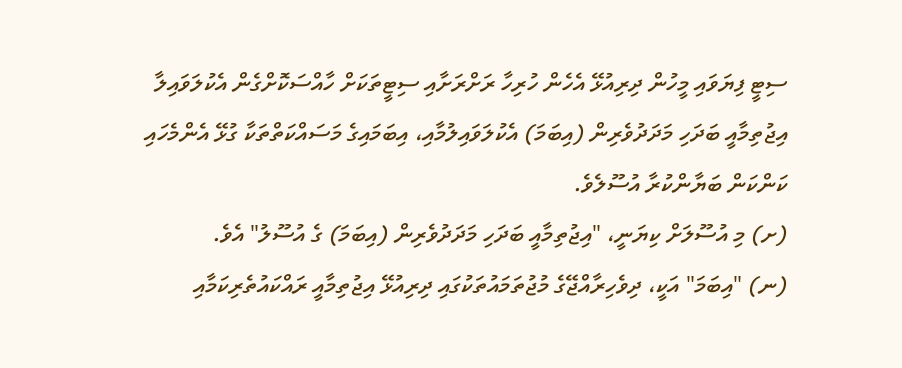ސިޓީ ފިޔަވައި މީހުން ދިރިއުޅޭ އެހެން ހުރިހާ ރަށްރަށާއި ސިޓީތަކަށް ހާއްސަކޮށްގެން އެކުލަވައިލާ އިޖުތިމާއީ ބަދަހި މަދަދުވެރިން (އިބަމަ) އެކުލަވައިލުމާއި، އިބަމައިގެ މަސައްކަތްތަކާ ގުޅޭ އެންމެހައި ކަންކަން ބަޔާންކުރާ އުސޫލެވެ.
(ށ) މި އުސޫލަށް ކިޔަނީ، "އިޖުތިމާއީ ބަދަހި މަދަދުވެރިން (އިބަމަ) ގެ އުސޫލު" އެވެ.
(ނ) "އިބަމަ" އަކީ، ދިވެހިރާއްޖޭގެ މުޖުތަމައުތަކުގައި ދިރިއުޅޭ އިޖުތިމާއީ ރައްކައުތެރިކަމާއި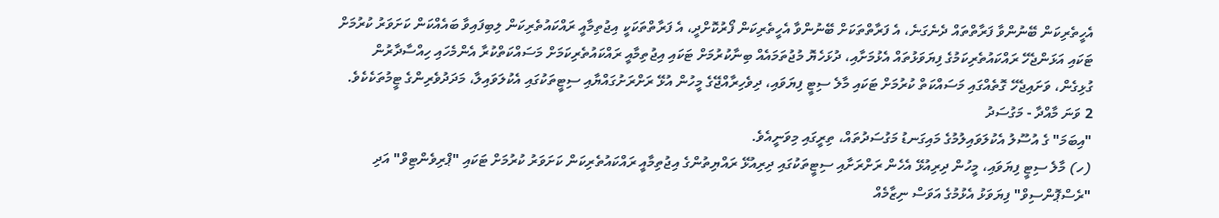އެހީތެރިކަން ބޭނުންވާ ފަރާތްތައް ދެނެގަނެ، އެ ފަރާތްތަކަށް ބޭނުންވާ އެހީތެރިކަން ފޯރުކޮށްދީ، އެ ފަރާތްތަކަކީ އިޖުތިމާއީ ރައްކައުތެރިކަން ލިބިފައިވާ ބައެއްކަން ކަށަވަރު ކުރުމަށް ޓަކައި އަޅަންޖެހޭ ރައްކައުތެރިކަމުގެ ފިޔަވަޅުތައް އެޅުމަށާއި، ދުޅަހެޔޮ މުޖުތަމައެއް ބިނާކުރުމަށް ޓަކައި އިޖުތިމާއީ ރައްކައުތެރިކަމަށް މަސައްކަތްކުރާ އެންމެހައި ހިއްސާދާރުން ގުޅިގެން، ވަށައިޖެހޭ ގޮތެއްގައި މަސައްކަތް ކުރުމަށް ޓަކައި މާލެ ސިޓީ ފިޔަވައި، ދިވެހިރާއްޖޭގެ މީހުން އުޅޭ ރަށްރަށުގައްޔާއި ސިޓީތަކުގައި އެކުލަވައިލާ، މަދަދުވެރިންގެ ޓީމުތަކެކެވެ.
2 ވަނަ މާއްދާ - މަގުސަދު
"އިބަމަ" ގެ އުސޫލު އެކުލަވައިލުމުގެ މައިގަނޑު މަގުސަދުތައް، ތިރީގައި މިވަނީއެވެ.
(ހ) މާލެ ސިޓީ ފިޔަވައި، މީހުން ދިރިއުޅޭ އެހެން ރަށްރަށާއި ސިޓީތަކުގައި ދިރިއުޅޭ ރައްޔިތުންގެ އިޖުތިމާއީ ރައްކައުތެރިކަން ކަށަވަރު ކުރުމަށް ޓަކައި "ޕްރިވެންޓިވް" އަދި "ރެސްޕޮންސިވް" ފިޔަވަޅު އެޅުމުގެ އަވަސް ނިޒާމެއް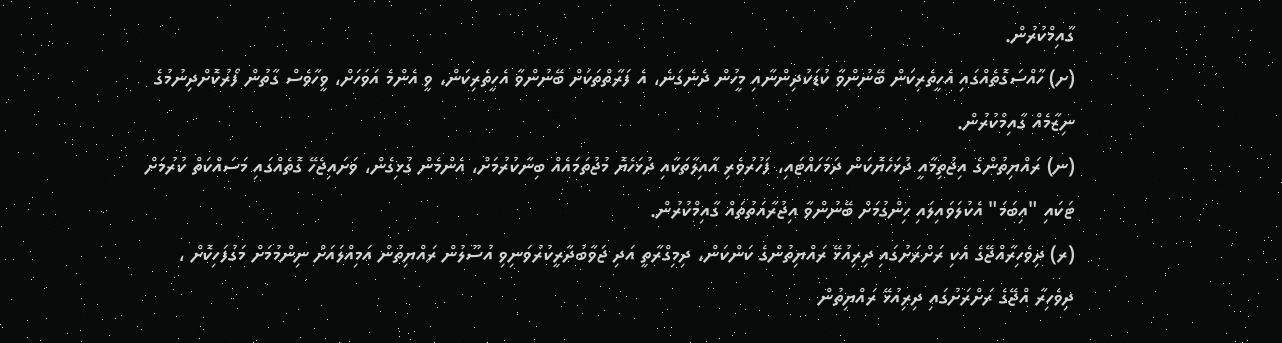ގާއިމްކުރުން.
(ށ) ހާއްސަގޮތެއްގައި އެހީތެރިކަން ބޭނުންވާ ކުޑަކުދިންނާއި މީހުން ދެނެގަނެ، އެ ފަރާތްތަކަށް ބޭނުންވާ އެހީތެރިކަން، ވީ އެންމެ އަވަހަށް، ވީހާވެސް ގާތުން ފޯރުކޮށްދިނުމުގެ ނިޒާމެއް ގާއިމްކުރުން.
(ނ) ރައްޔިތުންގެ އިޖުތިމާއީ ދުޅަހެޔޮކަން ދަމަހައްޓައި، ފަހުރުވެރި އާއިލާތަކާއި ދުޅަހެޔޮ މުޖުތަމައެއް ބިނާކުރުމަށް، އެންމެން ގުޅިގެން، ވަށައިޖެހޭ ގޮތެއްގައި މަސައްކަތް ކުރުމަށް ޓަކައި "އިބަމަ" އެކުލަވައިލައި ހިންގުމަށް ބޭނުންވާ އިޖުރާއަތުތައް ގާއިމްކުރުން.
(ރ) ދިވެހިރާއްޖޭގެ އެކި ރަށްރަށުގައި ދިރިއުޅޭ ރައްޔިތުންގެ ކަންކަން، ދިމިގްރާތީ އަދި ޖަވާބުދާރީކުރުވަނިވި އުސޫލުން ރައްޔިތުން އަމިއްލައަށް ނިންމުމަށް މަގުފަހިކޮށް ، ދިވެހިރާ އްޖޭގެ ރަށްރަށުގައި ދިރިއުޅޭ ރައްޔިތުން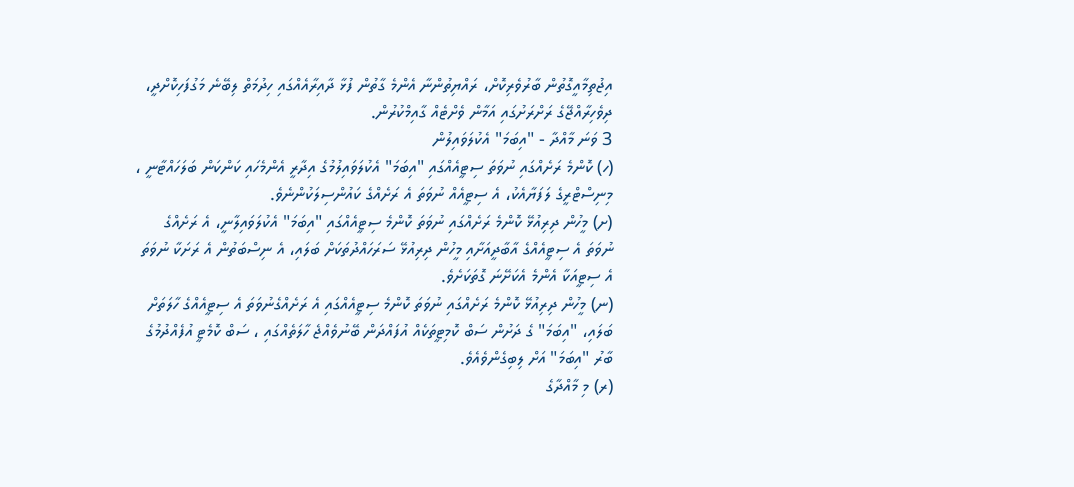އިޖުތިމާއީގޮތުން ބާރުވެރިކޮށް، ރައްޔިތުންނާ އެންމެ ގާތުން ފުޅާ ދާއިރާއެއްގައި ހިދުމަތް ލިބޭނެ މަގުފަހިކޮށްދީ، ދިވެހިރާއްޖޭގެ ރަށްރަށުގައި އަމާން ވެށްޓެއް ގާއިމްކުރުން.
3 ވަނަ މާއްދާ - "އިބަމަ" އެކުލަވައިލުން
(ހ) ކޮންމެ ރަށެއްގައި ނުވަތަ ސިޓީއެއްގައި "އިބަމަ" އެކުލަވައިލުމުގެ އިދާރީ އެންމެހައި ކަންކަން ބަލަހައްޓާނީ ، މިނިސްޓްރީގެ ލަފަޔާއެކު، އެ ސިޓީއެއް ނުވަތަ އެ ރަށެއްގެ ކައުންސިލަކުންނެވެ.
(ށ) މީހުން ދިރިއުޅޭ ކޮންމެ ރަށެއްގައި ނުވަތަ ކޮންމެ ސިޓީއެއްގައި "އިބަމަ" އެކުލަވައިލާނީ، އެ ރަށެއްގެ ނުވަތަ އެ ސިޓީއެއްގެ އާބާދީއަށާއި މީހުން ދިރިއުޅޭ ސަރަހައްދުތަކަށް ބަލައި، އެ ނިސްބަތުން އެ ރަށަކާ ނުވަތަ އެ ސިޓީއަކާ އެންމެ އެކަށޭނަ ގޮތަކަށެވެ.
(ނ) މީހުން ދިރިއުޅޭ ކޮންމެ ރަށެއްގައި ނުވަތަ ކޮންމެ ސިޓީއެއްގައި އެ ރަށެއްގެނުވަތަ އެ ސިޓީއެއްގެ ހާލަތަށް ބަލައި، "އިބަމަ" ގެ ދަށުން ސަބް ކޮމިޓީތަކެއް އުފައްދަން ބޭނުވެއްޖެ ހާލަތެއްގައި ، ސަބް ކޮމެޓީ އުފެއްދުމުގެ ބާރު "އިބަމަ" އަށް ލިބިގެންވެއެވެ.
(ރ) މި މާއްދާގެ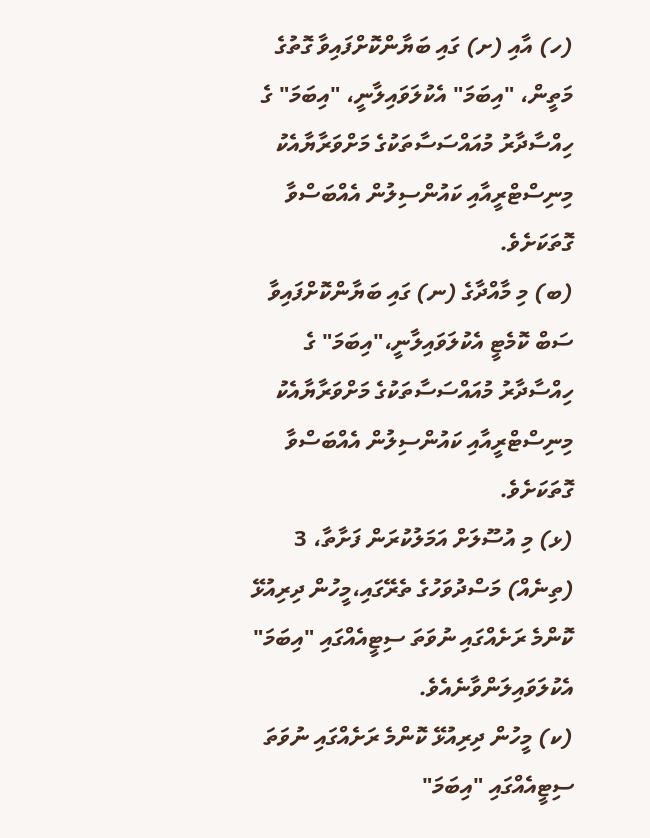(ހ) އާއި (ށ) ގައި ބަޔާންކޮށްފައިވާ ގޮތުގެ މަތީން، "އިބަމަ" އެކުލަވައިލާނީ، "އިބަމަ" ގެ ހިއްސާދާރު މުއައްސަސާތަކުގެ މަށްވަރާޔާއެކު މިނިސްޓްރީއާއި ކައުންސިލުން އެއްބަސްވާ ގޮތަކަށެވެ.
(ބ) މި މާއްދާގެ (ނ) ގައި ބަޔާންކޮށްފައިވާ ސަބް ކޮމެޓީ އެކުލަވައިލާނީ،"އިބަމަ" ގެ ހިއްސާދާރު މުއައްސަސާތަކުގެ މަށްވަރާޔާއެކު މިނިސްޓްރީއާއި ކައުންސިލުން އެއްބަސްވާ ގޮތަކަށެވެ.
(ޅ) މި އުސޫލަށް އަމަލުކުރަން ފަށާތާ، 3 (ތިނެއް) މަސްދުވަހުގެ ތެރޭގައި،މީހުން ދިރިއުޅޭ ކޮންމެ ރަށެއްގައި ނުވަތަ ސިޓީއެއްގައި "އިބަމަ" އެކުލަވައިލަންވާނެއެވެ.
(ކ) މީހުން ދިރިއުޅޭ ކޮންމެ ރަށެއްގައި ނުވަތަ ސިޓީއެއްގައި "އިބަމަ"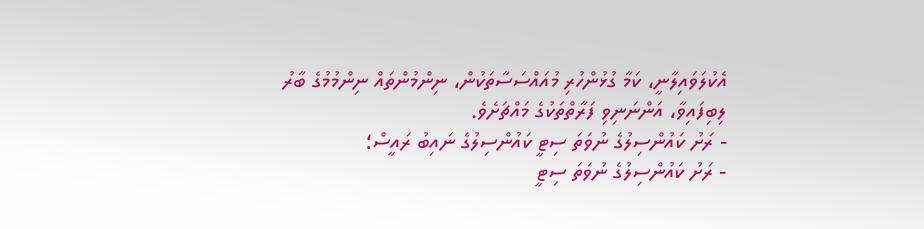އެކުލަވައިލާނީ، ކަމާ ގުޅުންހުރި މުއައްސަސާތަކުން، ނިންމުންތައް ނިންމުމުގެ ބާރު ލިބިފައިވާ، އަންނަނިވި ފަރާތްތަކުގެ މައްޗަށެވެ.
- ރަށު ކައުންސިލުގެ ނުވަތަ ސިޓީ ކައުންސިލުގެ ނައިބު ރައީސް؛
- ރަށު ކައުންސިލުގެ ނުވަތަ ސިޓީ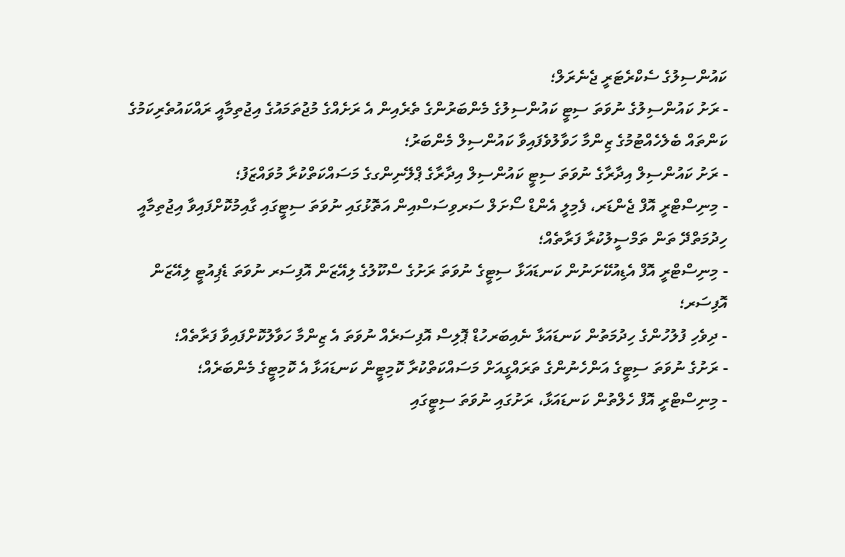ކައުންސިލުގެ ސެކްރެޓަރީ ޖެނެރަލް؛
- ރަށު ކައުންސިލުގެ ނުވަތަ ސިޓީ ކައުންސިލުގެ މެންބަރުންގެ ތެރެއިން އެ ރަށެއްގެ މުޖުތަމައުގެ އިޖުތިމާއީ ރައްކައުތެރިކަމުގެ ކަންތައް ބެލެހެއްޓުމުގެ ޒިންމާ ހަވާލުވެފައިވާ ކައުންސިލް މެންބަރު؛
- ރަށު ކައުންސިލް އިދާރާގެ ނުވަތަ ސިޓީ ކައުންސިލް އިދާރާގެ ޕްލޭނިންގގެ މަސައްކަތްކުރާ މުވައްޒަފު؛
- މިނިސްޓްރީ އޮފް ޖެންޑަރ، ފެމިލީ އެންޑް ސޯށަލް ސަރވިސަސްއިން އަތޮޅުގައި ނުވަތަ ސިޓީގައި ގާއިމުކޮށްފައިވާ އިޖުތިމާއީ ހިދުމަތްދޭ ތަން ތަމްސީލުކުރާ ފަރާތެއް؛
- މިނިސްޓްރީ އޮފް އެޑިއުކޭށަނުން ކަނޑައަޅާ ސިޓީގެ ނުވަތަ ރަށުގެ ސްކޫލުގެ ލިއޭޒަން އޮފިސަރ ނުވަތަ ޑެޕިއުޓީ ލިއޭޒަން އޮފިސަރ؛
- ދިވެހި ފުލުހުންގެ ހިދުމަތުން ކަނޑައަޅާ ނެއިބަރހުޑް ޕޮލިސް އޮފިސަރެއް ނުވަތަ އެ ޒިންމާ ހަވާލުކޮށްފައިވާ ފަރާތެއް؛
- ރަށުގެ ނުވަތަ ސިޓީގެ އަންހެނުންގެ ތަރައްގީއަށް މަސައްކަތްކުރާ ކޮމިޓީން ކަނޑައަޅާ އެ ކޮމިޓީގެ މެންބަރެއް؛
- މިނިސްޓްރީ އޮފް ހެލްތުން ކަނޑައަޅާ، ރަށުގައި ނުވަތަ ސިޓީގައި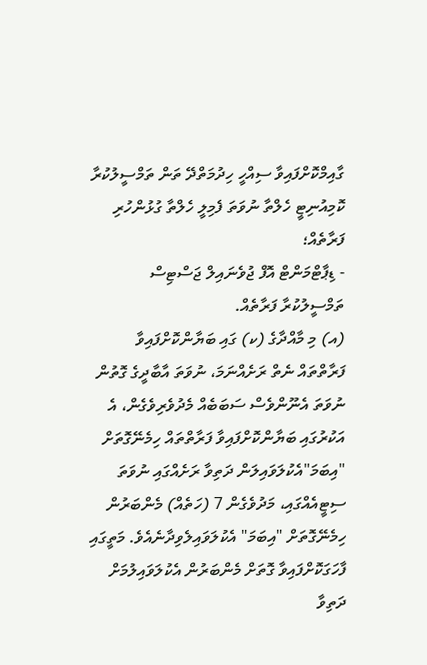ގާއިމްކޮށްފައިވާ ސިއްހީ ހިދުމަތްދޭ ތަން ތަމްސީލުކުރާ ކޮމިއުނިޓީ ހެލްތާ ނުވަތަ ފެމިލީ ހެލްތާ ގުޅުންހުރި ފަރާތެއް؛
- ޑިޕާޓްމަންޓް އޮފް ޖުވެނައިލް ޖަސްޓިސް ތަމްސީލުކުރާ ފަރާތެއް.
(އ) މި މާއްދާގެ (ކ) ގައި ބަޔާންކޮށްފައިވާ ފަރާތްތައް ނެތް ރަށެއްނަމަ، ނުވަތަ އާބާދީގެ ގޮތުން ނުވަތަ އެނޫންވެސް ސަބަބެއް މެދުވެރިވެގެން، އެ އަކުރުގައި ބަޔާންކޮށްފައިވާ ފަރާތްތައް ހިމެނޭގޮތަށް "އިބަމަ"އެކުލަވައިލަން ދަތިވާ ރަށެއްގައި ނުވަތަ ސިޓީއެއްގައި، މަދުވެގެން 7 (ހަތެއް) މެންބަރުން ހިމެނޭގޮތަށް "އިބަމަ" އެކުލަވައިލެވިދާނެއެވެ. މަތީގައި ފާހަގަކޮށްފައިވާ ގޮތަށް މެންބަރުން އެކުލަވައިލުމަށް ދަތިވާ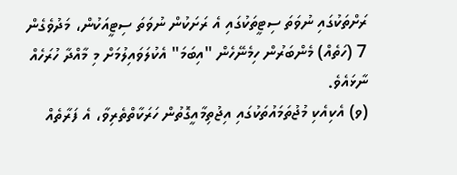ރަށްތަކުގައި ނުވަތަ ސިޓީތަކުގައި އެ ރަށަކުން ނުވަތަ ސިޓީއަކުން، މަދުވެގެން 7 (ހަތެއް) މެންބަރުން ހިމެނޭހެން "އިބަމަ" އެކުލަވައިލުމަށް މި މާއްދާ ހުރަހެއް ނާޅައެވެ.
(ވ) އެކިއެކި މުޖުތަމައުތަކުގައި އިޖުތިމާއީގޮތުން ހަރަކާތްތެރިވާ، އެ ފަރާތެއް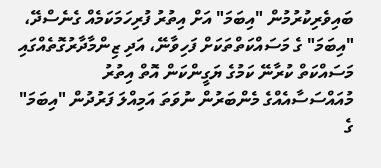ބައިވެރިކުރުމުން "އިބަމަ" އަށް އިތުރު ފުރިހަމަކަމެއް ގެނެސްދޭ، "އިބަމަ" ގެ މަސައްކަތްތަކަށް ފަހިވާނޭ، އަދި ޒިންމާދާރުގޮތެއްގައި މަސައްކަތް ކުރާނޭ ކަމުގެ ޔަގީންކަން އޮތް އިތުރު މުއައްސަސާއެއްގެ މެންބަރުން ނުވަތަ އަމިއްލަ ފަރުދުން "އިބަމަ" ގެ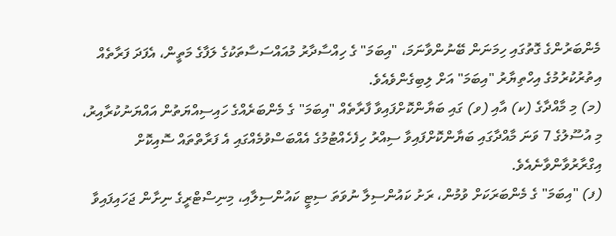މެންބަރުންގެ ގޮތުގައި ހިމަނަން ބޭނުންވާނަމަ، "އިބަމަ" ގެ ހިއްސާދާރު މުއައްސަސާތަކުގެ ލަފާގެ މަތީން، އެފަދަ ފަރާތެއް އިތުރުކުރުމުގެ އިހްތިޔާރު "އިބަމަ" އަށް ލިބިގެންވެއެވެ.
(މ) މި މާއްދާގެ (ކ) އާއި (ވ) ގައި ބަޔާންކޮށްފައިވާ ފާރާތެއް "އިބަމަ" ގެ މެންބަރެއްގެ ހައިސިއްޔަތުން އައްޔަނުކުރާއިރު، މި އުސޫލުގެ 7 ވަނަ މާއްދާގައި ބަޔާންކޮށްފައިވާ ސިއްރު ހިފެހެއްޓުމުގެ އެއްބަސްވުމެއްގައި އެ ފަރާތްތައް ސޮއިކޮށް އިގްރާރުވާންވާނެއެވެ.
(ފ) "އިބަމަ" ގެ މެންބަރަކަށް ވުމުން، ރަށު ކައުންސިލާ ނުވަތަ ސިޓީ ކައުންސިލާއި، މިނިސްޓްރީގެ ނިށާން ޖަހައިފައިވާ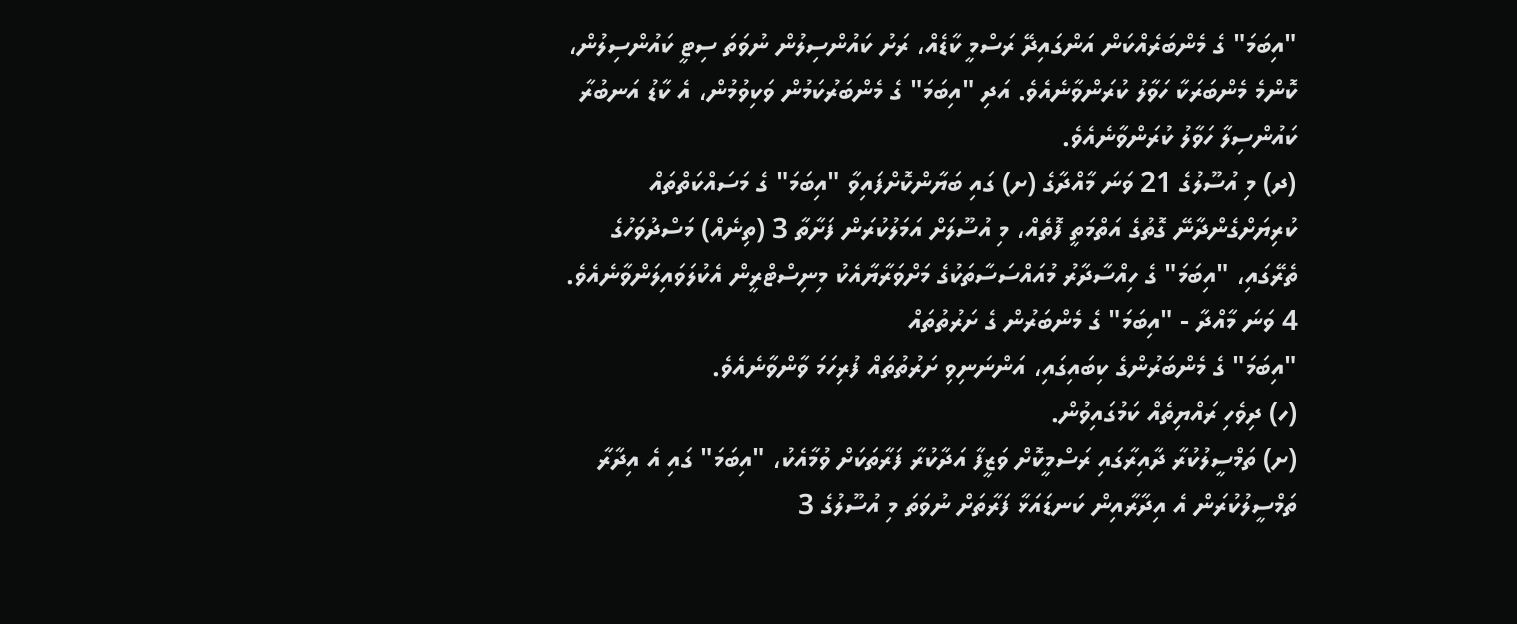"އިބަމަ" ގެ މެންބަރެއްކަން އަންގައިދޭ ރަސްމީ ކާޑެއް، ރަށު ކައުންސިލުން ނުވަތަ ސިޓީ ކައުންސިލުން، ކޮންމެ މެންބަރަކާ ހަވާލު ކުރަންވާނެއެވެ. އަދި "އިބަމަ" ގެ މެންބަރުކަމުން ވަކިވުމުން، އެ ކާޑު އަނބުރާ ކައުންސިލާ ހަވާލު ކުރަންވާނެއެވެ.
(ދ) މި އުސޫލުގެ 21 ވަނަ މާއްދާގެ (ށ) ގައި ބަޔާންކޮށްފައިވާ "އިބަމަ" ގެ މަސައްކަތްތައް ކުރިޔަށްގެންދާނޭ ގޮތުގެ އަތްމަތީ ފޮތެއް، މި އުސޫލަށް އަމަލުކުރަން ފަށާތާ 3 (ތިނެއް) މަސްދުވަހުގެ ތެރޭގައި، "އިބަމަ" ގެ ހިއްސާދާރު މުއައްސަސާތަކުގެ މަށްވަރާޔާއެކު މިނިސްޓްރީން އެކުލަވައިލަންވާނެއެވެ.
4 ވަނަ މާއްދާ - "އިބަމަ" ގެ މެންބަރުން ގެ ށަރުތުތައް
"އިބަމަ" ގެ މެންބަރުންގެ ކިބައިގައި، އަންނަނިވި ށަރުތުތައް ފުރިހަމަ ވާންވާނެއެވެ.
(ހ) ދިވެހި ރައްޔިތެއް ކަމުގައިވުން.
(ށ) ތަމްސީލުކުރާ ދާއިރާގައި ރަސްމީކޮށް ވަޒީފާ އަދާކުރާ ފަރާތަކަށް ވުމާއެކު، "އިބަމަ" ގައި އެ އިދާރާ ތަމްސީލުކުރަން އެ އިދާރާއިން ކަނޑައަޅާ ފަރާތަށް ނުވަތަ މި އުސޫލުގެ 3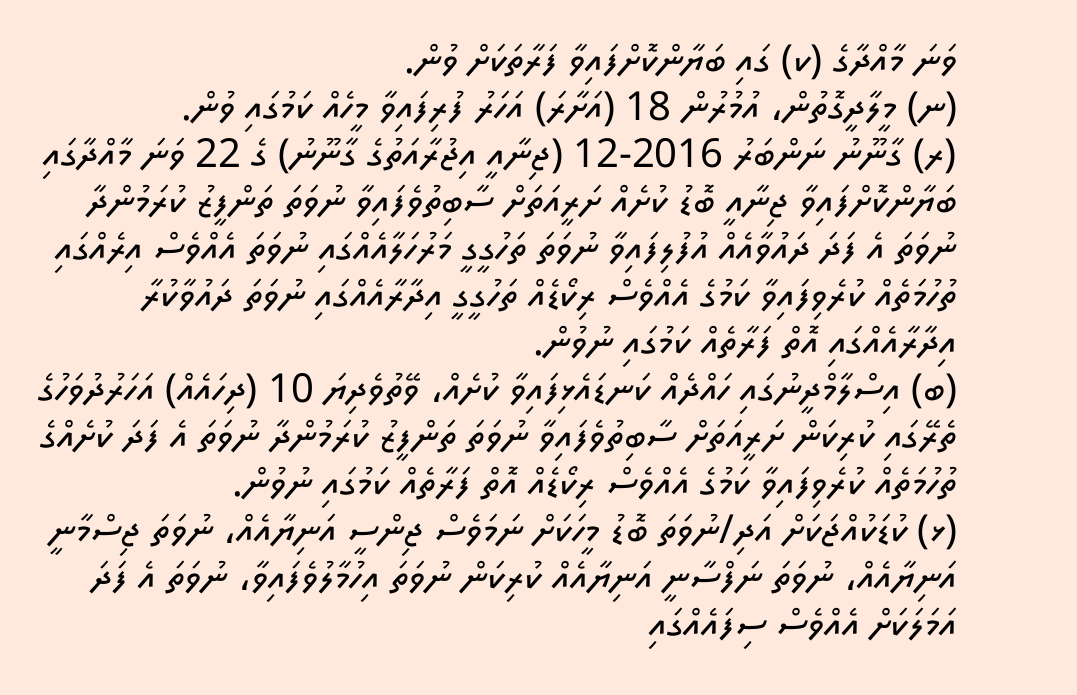ވަނަ މާއްދާގެ (ކ) ގައި ބަޔާންކޮށްފައިވާ ފަރާތަކަށް ވުން.
(ނ) މީލާދީގޮތުން، އުމުރުން 18 (އަށާރަ) އަހަރު ފުރިފައިވާ މީހެއް ކަމުގައި ވުން.
(ރ) ގާނޫނު ނަންބަރު 2016-12 (ޖިނާއީ އިޖުރާއަތުގެ ގާނޫނު) ގެ 22 ވަނަ މާއްދާގައި ބަޔާންކޮށްފައިވާ ޖިނާއީ ބޮޑު ކުށެއް ށަރީއަތަށް ސާބިތުވެފައިވާ ނުވަތަ ތަންފީޒު ކުރަމުންދާ ނުވަތަ އެ ފަދަ ދައުވާއެއް އުފުލިފައިވާ ނުވަތަ ތަހުގީގީ މަރުހަލާއެއްގައި ނުވަތަ އެއްވެސް އިރެއްގައި ތުހުމަތެއް ކުރެވިފައިވާ ކަމުގެ އެއްވެސް ރިކޯޑެއް ތަހުގީގީ އިދާރާއެއްގައި ނުވަތަ ދައުވާކުރާ އިދާރާއެއްގައި އޮތް ފަރާތެއް ކަމުގައި ނުވުން.
(ބ) އިސްލާމްދީނުގައި ހައްދެއް ކަނޑައެޅިފައިވާ ކުށެއް، ވޭތުވެދިޔަ 10 (ދިހައެއް) އަހަރުދުވަހުގެ ތެރޭގައި ކުރިކަން ށަރީއަތަށް ސާބިތުވެފައިވާ ނުވަތަ ތަންފީޒު ކުރަމުންދާ ނުވަތަ އެ ފަދަ ކުށެއްގެ ތުހުމަތެއް ކުރެވިފައިވާ ކަމުގެ އެއްވެސް ރިކޯޑެއް އޮތް ފަރާތެއް ކަމުގައި ނުވުން.
(ޅ) ކުޑަކުއްޖަކަށް އަދި/ނުވަތަ ބޮޑު މީހަކަށް ނަމަވެސް ޖިންސީ އަނިޔާއެއް، ނުވަތަ ޖިސްމާނީ އަނިޔާއެއް، ނުވަތަ ނަފްސާނީ އަނިޔާއެއް ކުރިކަން ނުވަތަ އިހުމާލުވެފައިވާ، ނުވަތަ އެ ފަދަ އަމަލަކަށް އެއްވެސް ސިފައެއްގައި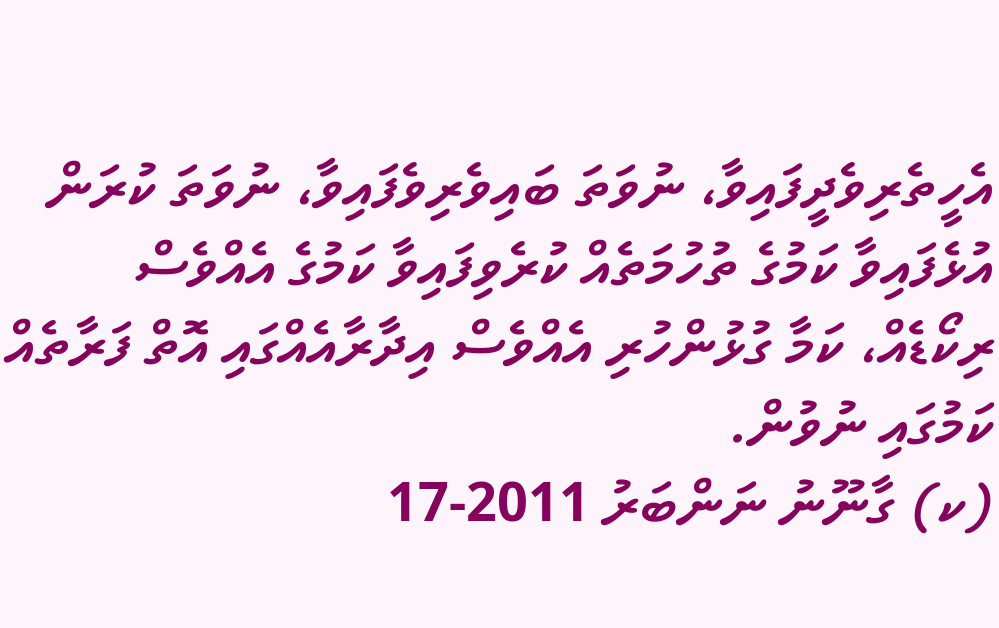އެހީތެރިވެދީފައިވާ، ނުވަތަ ބައިވެރިވެފައިވާ، ނުވަތަ ކުރަން އުޅެފައިވާ ކަމުގެ ތުހުމަތެއް ކުރެވިފައިވާ ކަމުގެ އެއްވެސް ރިކޯޑެއް، ކަމާ ގުޅުންހުރި އެއްވެސް އިދާރާއެއްގައި އޮތް ފަރާތެއް ކަމުގައި ނުވުން.
(ކ) ގާނޫނު ނަންބަރު 2011-17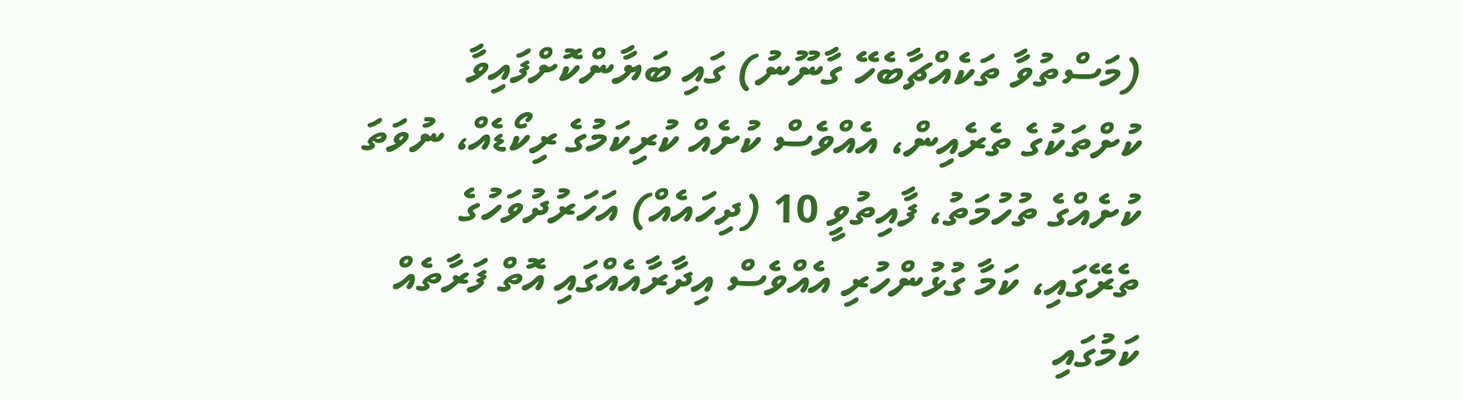(މަސްތުވާ ތަކެއްޗާބެހޭ ގާނޫނު) ގައި ބަޔާންކޮށްފައިވާ ކުށްތަކުގެ ތެރެއިން، އެއްވެސް ކުށެއް ކުރިކަމުގެ ރިކޯޑެއް، ނުވަތަ ކުށެއްގެ ތުހުމަތު، ފާއިތުވީ 10 (ދިހައެއް) އަހަރުދުވަހުގެ ތެރޭގައި، ކަމާ ގުޅުންހުރި އެއްވެސް އިދާރާއެއްގައި އޮތް ފަރާތެއް ކަމުގައި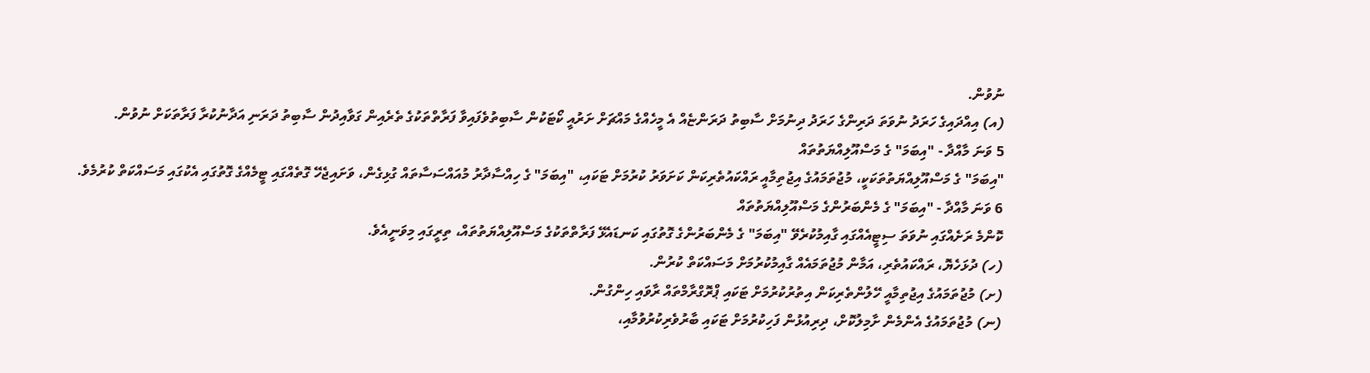ނުވުން.
(އ) އިއްދައިގެ ހަރަދު ނުވަތަ ދަރިންގެ ހަރަދު ދިނުމަށް ސާބިތު ދަރަންޏެއް އެ މީހެއްގެ މައްޗަށް ށަރުއީ ކޯޓަކުން ސާބިތުވެފައިވާ ފަރާތްތަކުގެ ތެރެއިން ގަވާއިދުން ސާބިތު ދަރަނި އަދާނުކުރާ ފަރާތަކަށް ނުވުން.
5 ވަނަ މާއްދާ - "އިބަމަ" ގެ މަސްއޫލިއްޔަތުތައް
"އިބަމަ" ގެ މަސްއޫލިއްޔަތުތަކަކީ، މުޖުތަމައުގެ އިޖުތިމާއީ ރައްކައުތެރިކަން ކަށަވަރު ކުރުމަށް ޓަކައި، "އިބަމަ" ގެ ހިއްސާދާރު މުއައްސަސާތައް ގުޅިގެން، ވަށައިޖެހޭ ގޮތެއްގައި ޓީމެއްގެ ގޮތުގައި އެކުގައި މަސައްކަތް ކުރުމެވެ.
6 ވަނަ މާއްދާ - "އިބަމަ" ގެ މެންބަރުންގެ މަސްއޫލިއްޔަތުތައް
ކޮންމެ ރަށެއްގައި ނުވަތަ ސިޓީއެއްގައި ގާއިމުކުރެވޭ "އިބަމަ" ގެ މެންބަރުންގެ ގޮތުގައި ކަނޑައެޅޭ ފަރާތްތަކުގެ މަސްއޫލިއްޔަތުތައް، ތިރީގައި މިވަނީއެވެ.
(ހ) ދުޅަހެޔޮ، ރައްކައުތެރި، އަމާން މުޖުތަމައެއް ގާއިމުކުރުމަށް މަސައްކަތް ކުރުން.
(ށ) މުޖުތަމައުގެ އިޖުތިމާއީ ހޭލުންތެރިކަން އިތުރުކުރުމަށް ޓަކައި ޕްރޮގްރާމްތައް ރާވައި ހިންގުން.
(ނ) މުޖުތަމައުގެ އެންމެން ށާމިލުކޮށް، ދިރިއުޅުން ފަހިކުރުމަށް ޓަކައި ބާރުވެރިކުރުވުމާއި،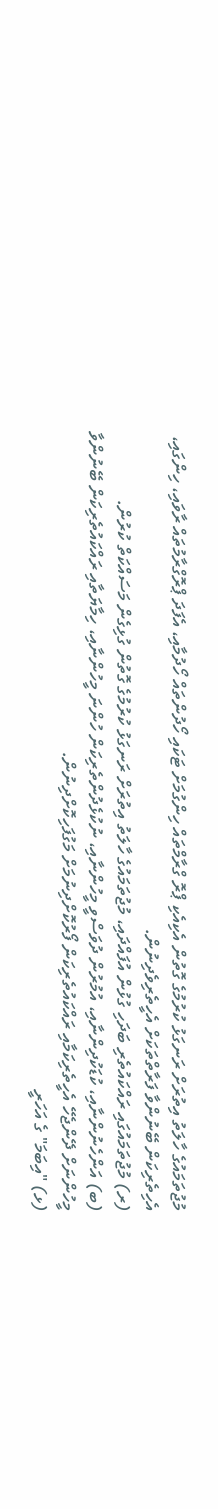މުޖުތަމައުގެ ހާލަތު އިތުރަށް ރަނގަޅު ކުރުމުގެ ގޮތުން އެކިއެކި ޕްރޮ ގްރާމްތައް ހިންގުމަށް ޓަކައި ހޯދުންތައް ހޯދުމާއި، އެފަދަ ޕްރޮގްރާމުތައް ރާވައި، ހިންގައި، އެހިތެރިކަން ބޭނުންވާ ފަރާތްތަކަށް އެހީތެރިވެދިނުން.
(ރ) މުޖުތަމައުގައި ރައްކައުތެރި ބަދަހި ގުޅުން އުފައްދައި، މުޖުތަމައުގެ ހާލަތު އިތުރަށް ރަނގަޅު ކުރުމުގެ ގޮތުން ގުޅިގެން މަސައްކަތް ކުރުން.
(ބ) އަންހެނުންނާއި، ކުޑަކުދިންނާއި، އުމުރުން ދުވަސްވީ މީހުންނާއި، ނުކުޅެދުންތެރިކަން ހުންނަ މީހުންނާއި، ހިމާޔަތާއި ރައްކައުތެރިކަން ބޭނުންވާ މީހުންނަށް ދޭންޖެހޭ އެހީތެރިކަމާއި ރައްކައުތެރިކަން ފޯރުކޮށްދިނުމަށް މަގުފަހިކޮށްދިނުން.
(ޅ) "އިބަމަ" ގެ އަހަރީ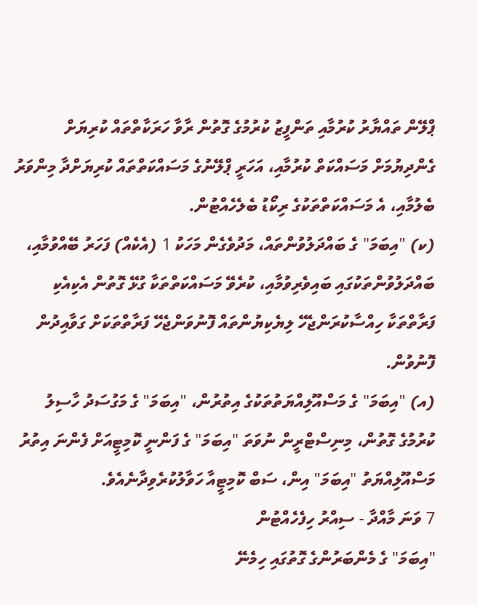ޕްލޭން ތައްޔާރު ކުރުމާއި ތަންފީޒު ކުރުމުގެ ގޮތުން ރާވާ ހަރަކާތްތައް ކުރިޔަށް ގެންދިޔުމަށް މަސައްކަތް ކުރުމާއި، އަހަރީ ޕްލޭނުގެ މަސައްކަތްތައް ކުރިޔަށްދާ މިންވަރު ބެލުމާއި، އެ މަސައްކަތްތަކުގެ ރިކޯޑު ބެލެހެއްޓުން.
(ކ) "އިބަމަ" ގެ ބައްދަލުވުންތައް، މަދުވެގެން މަހަކު 1 (އެކެއް) ފަހަރު ބޭއްވުމާއި، ބައްދަލުވުންތަކުގައި ބައިވެރިވުމާއި، ކުރެވޭ މަސައްކަތްތަކާ ގުޅޭ ގޮތުން އެކިއެކި ފަރާތްތަކާ ހިއްސާކުރަންޖެހޭ ލިޔެކިޔުންތައް ފޮނުވަންޖެހޭ ފަރާތްތަކަށް ގަވާއިދުން ފޮނުވުން.
(އ) "އިބަމަ" ގެ މަސްއޫލިއްޔަތުތަކުގެ އިތުރުން، "އިބަމަ" ގެ މަގުސަދު ހާސިލު ކުރުމުގެ ގޮތުން، މިނިސްޓްރީން ނުވަތަ "އިބަމަ" ގެ ފަންނީ ކޮމިޓީއަށް ފެންނަ އިތުރު މަސްއޫލިއްޔަތު "އިބަމަ" އިން، ސަބް ކޮމިޓީއާ ހަވާލުކުރެވިދާނެއެވެ.
7 ވަނަ މާއްދާ - ސިއްރު ހިފެހެއްޓުން
"އިބަމަ" ގެ މެންބަރުންގެ ގޮތުގައި ހިމެނޭ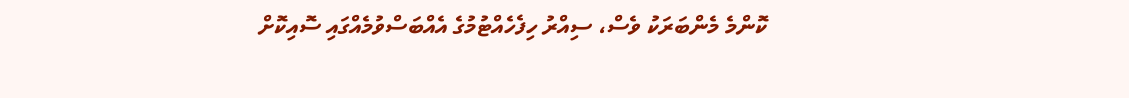ކޮންމެ މެންބަރަކު ވެސް، ސިއްރު ހިފެހެއްޓުމުގެ އެއްބަސްވުމެއްގައި ސޮއިކޮށް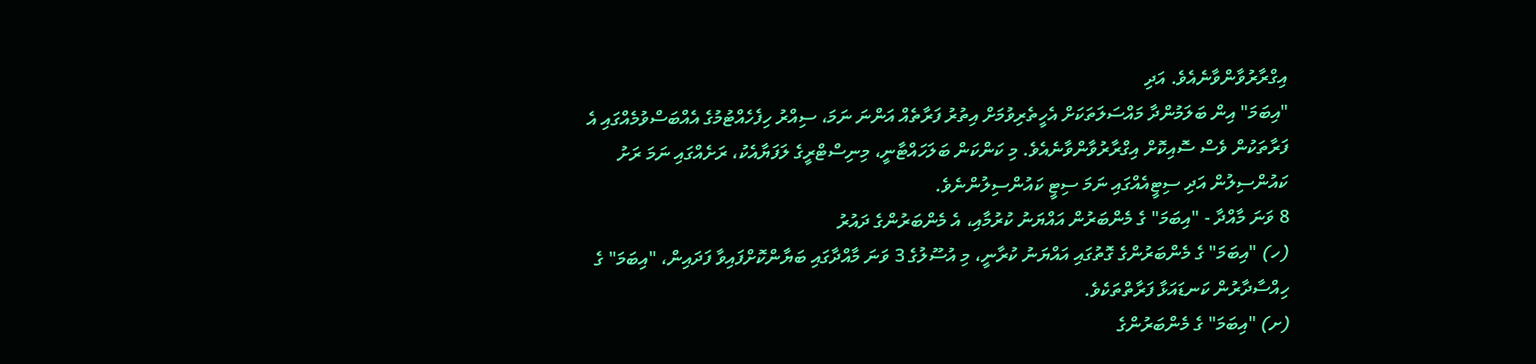އިގްރާރުވާންވާނެއެވެ. އަދި
"އިބަމަ" އިން ބަލަމުންދާ މައްސަލަތަކަށް އެހީތެރިވުމަށް އިތުރު ފަރާތެއް އަންނަ ނަމަ، ސިއްރު ހިފެހެއްޓުމުގެ އެއްބަސްވުމެއްގައި އެ ފަރާތަކުން ވެސް ސޮއިކޮށް އިގްރާރުވާންވާނެއެވެ. މި ކަންކަން ބަލަހައްޓާނީ، މިނިސްޓްރީގެ ލަފަޔާއެކު، ރަށެއްގައި ނަމަ ރަށު ކައުންސިލުން އަދި ސިޓީއެއްގައި ނަމަ ސިޓީ ކައުންސިލުންނެވެ.
8 ވަނަ މާއްދާ - "އިބަމަ" ގެ މެންބަރުން އައްޔަނު ކުރުމާއި، އެ މެންބަރުންގެ ދައުރު
(ހ) "އިބަމަ" ގެ މެންބަރުންގެ ގޮތުގައި އައްޔަނު ކުރާނީ، މި އުސޫލުގެ 3 ވަނަ މާއްދާގައި ބަޔާންކޮށްފައިވާ ފަދައިން، "އިބަމަ" ގެ ހިއްސާދާރުން ކަނޑައަޅާ ފަރާތްތަކެވެ.
(ށ) "އިބަމަ" ގެ މެންބަރުންގެ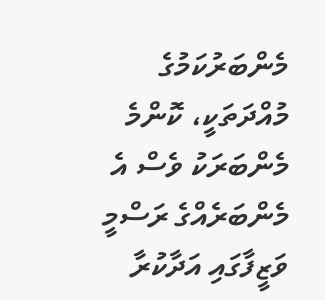މެންބަރުކަމުގެ މުއްދަތަކީ، ކޮންމެ މެންބަރަކު ވެސް އެ މެންބަރެއްގެ ރަސްމީ ވަޒީފާގައި އަދާކުރާ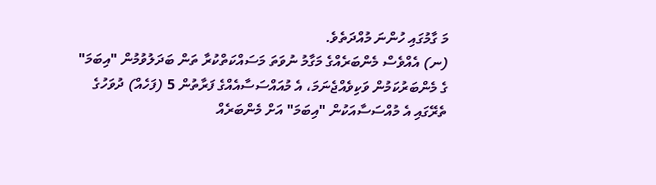މަ ގާމުގައި ހުންނަ މުއްދަތެވެ.
(ނ) އެއްވެސް މެންބަރެއްގެ މަގާމު ނުވަތަ މަސައްކަތްކުރާ ތަން ބަދަލުވުމުން "އިބަމަ" ގެ މެންބަރުކަމުން ވަކިވެއްޖެނަމަ، އެ މުއައްސަސާއެއްގެ ފަރާތުން 5 (ފަހެއް) ދުވަހުގެ ތެރޭގައި އެ މުއްސަސާއަކުން "އިބަމަ" އަށް މެންބަރެއް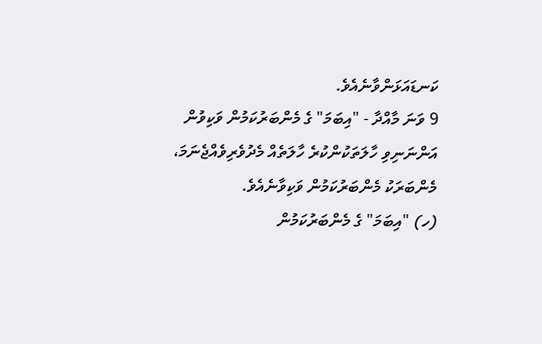ކަނޑައަޅަންވާނެއެވެ.
9 ވަނަ މާއްދާ - "އިބަމަ" ގެ މެންބަރުކަމުން ވަކިވުން
އަންނަނިވި ހާލަތަކުންކުރެ ހާލަތެއް މެދުވެރިވެއްޖެނަމަ، މެންބަރަކު މެންބަރުކަމުން ވަކިވާނެއެވެ.
(ހ) "އިބަމަ" ގެ މެންބަރުކަމުން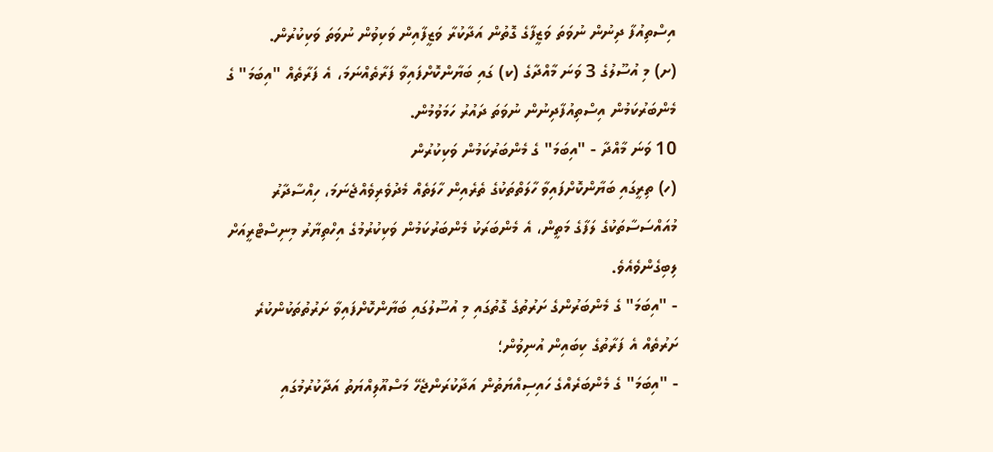އިސްތިއުފާ ދިނުން ނުވަތަ ވަޒީފާގެ ގޮތުން އަދާކުރާ ވަޒީފާއިން ވަކިވުން ނުވަތަ ވަކިކުރުން.
(ށ) މި އުސޫލުގެ 3 ވަނަ މާއްދާގެ (ކ) ގައި ބަޔާންކޮށްފައިވާ ފަރާތެއްނަމަ، އެ ފަރާތެއް "އިބަމަ" ގެ މެންބަރުކަމުން އިސްތިއުފާދިނުން ނުވަތަ ދައުރު ހަމަވުމުން.
10 ވަނަ މާއްދާ - "އިބަމަ" ގެ މެންބަރުކަމުން ވަކިކުރުން
(ހ) ތިރީގައި ބަޔާންކޮށްފައިވާ ހާލަތްތަކުގެ ތެރެއިން ހާލަތެއް މެދުވެރިވެއްޖެނަމަ، ހިއްސާދާރު މުއައްސަސާތަކުގެ ލަފާގެ މަތީން، އެ މެންބަރަކު މެންބަރުކަމުން ވަކިކުރުމުގެ އިހްތިޔާރު މިނިސްޓްރީއަށް ލިބިގެންވެއެވެ.
- "އިބަމަ" ގެ މެންބަރުންގެ ށަރުތުގެ ގޮތުގައި މި އުސޫލުގައި ބަޔާންކޮށްފައިވާ ށަރުތުތަކުންކުރެ ށަރުތެއް އެ ފަރާތުގެ ކިބައިން އުނިވުން؛
- "އިބަމަ" ގެ މެންބަރެއްގެ ހައިސިއްޔަތުން އަދާކުރަންޖެހޭ މަސްއޫލިއްޔަތު އަދާކުރުމުގައި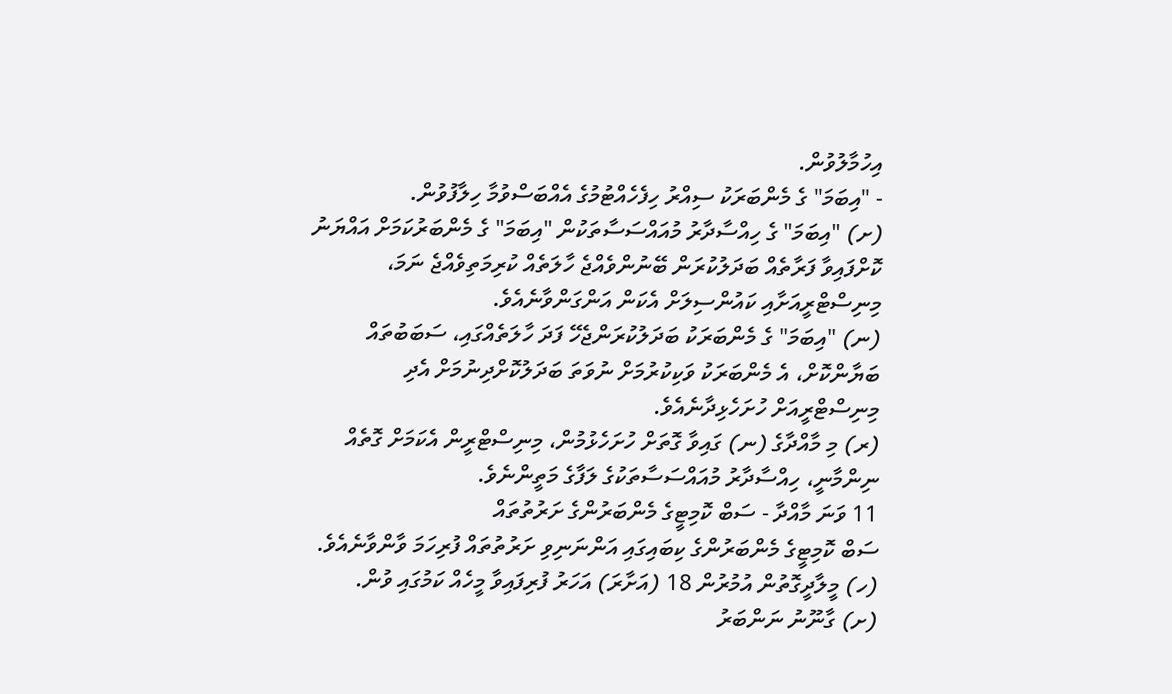އިހުމާލުވުން.
- "އިބަމަ" ގެ މެންބަރަކު ސިއްރު ހިފެހެއްޓުމުގެ އެއްބަސްވުމާ ހިލާފުވުން.
(ށ) "އިބަމަ" ގެ ހިއްސާދާރު މުއައްސަސާތަކުން "އިބަމަ" ގެ މެންބަރުކަމަށް އައްޔަނު ކޮށްފައިވާ ފަރާތެއް ބަދަލުކުރަން ބޭނުންވެއްޖެ ހާލަތެއް ކުރިމަތިވެއްޖެ ނަމަ، މިނިސްޓްރީއަށާއި ކައުންސިލަށް އެކަން އަންގަންވާނެއެވެ.
(ނ) "އިބަމަ" ގެ މެންބަރަކު ބަދަލުކުރަންޖެހޭ ފަދަ ހާލަތެއްގައި، ސަބަބުތައް ބަޔާންކޮށް، އެ މެންބަރަކު ވަކިކުރުމަށް ނުވަތަ ބަދަލުކޮށްދިނުމަށް އެދި މިނިސްޓްރީއަށް ހުށަހެޅިދާނެއެވެ.
(ރ) މި މާއްދާގެ (ނ) ގައިވާ ގޮތަށް ހުށަހެޅުމުން، މިނިސްޓްރީން އެކަމަށް ގޮތެއް ނިންމާނީ، ހިއްސާދާރު މުއައްސަސާތަކުގެ ލަފާގެ މަތީންނެވެ.
11 ވަނަ މާއްދާ - ސަބް ކޮމިޓީގެ މެންބަރުންގެ ށަރުތުތައް
ސަބް ކޮމިޓީގެ މެންބަރުންގެ ކިބައިގައި އަންނަނިވި ށަރުތުތައް ފުރިހަމަ ވާންވާނެއެވެ.
(ހ) މީލާދީގޮތުން އުމުރުން 18 (އަށާރަ) އަހަރު ފުރިފައިވާ މީހެއް ކަމުގައި ވުން.
(ށ) ގާނޫނު ނަންބަރު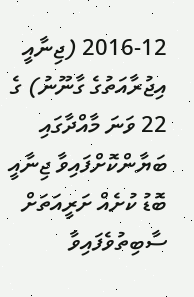2016-12 (ޖިނާއީ އިޖުރާއަތުގެ ގާނޫނު) ގެ 22 ވަނަ މާއްދާގައި ބަޔާންކޮށްފައިވާ ޖިނާއީ ބޮޑު ކުށެއް ށަރީއަތަށް ސާބިތުވެފައިވާ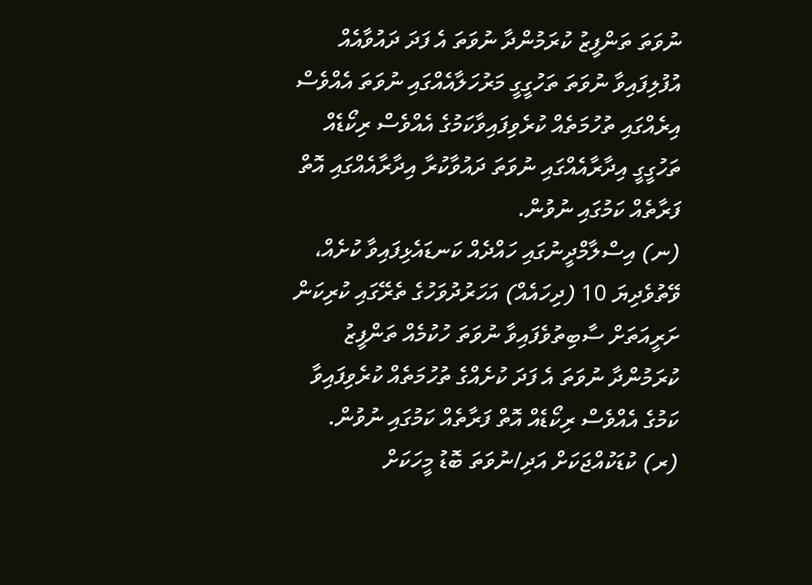ނުވަތަ ތަންފީޒު ކުރަމުންދާ ނުވަތަ އެ ފަދަ ދައުވާއެއް އުފުލިފައިވާ ނުވަތަ ތަހުގީގީ މަރުހަލާއެއްގައި ނުވަތަ އެއްވެސް އިރެއްގައި ތުހުމަތެއް ކުރެވިފައިވާކަމުގެ އެއްވެސް ރިކޯޑެއް ތަހުގީގީ އިދާރާއެއްގައި ނުވަތަ ދައުވާކުރާ އިދާރާއެއްގައި އޮތް ފަރާތެއް ކަމުގައި ނުވުން.
(ނ) އިސްލާމްދީނުގައި ހައްދެއް ކަނޑައެޅިފައިވާ ކުށެއް، ވޭތުވެދިޔަ 10 (ދިހައެއް) އަހަރުދުވަހުގެ ތެރޭގައި ކުރިކަން ށަރީއަތަށް ސާބިތުވެފައިވާ ނުވަތަ ހުކުމެއް ތަންފީޒު ކުރަމުންދާ ނުވަތަ އެ ފަދަ ކުށެއްގެ ތުހުމަތެއް ކުރެވިފައިވާ ކަމުގެ އެއްވެސް ރިކޯޑެއް އޮތް ފަރާތެއް ކަމުގައި ނުވުން.
(ރ) ކުޑަކުއްޖަކަށް އަދި/ނުވަތަ ބޮޑު މީހަކަށް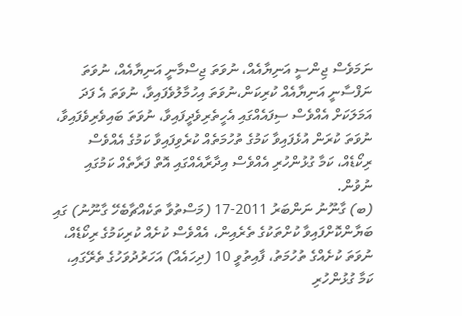ނަމަވެސް ޖިންސީ އަނިޔާއެއް، ނުވަތަ ޖިސްމާނީ އަނިޔާއެއް، ނުވަތަ ނަފްސާނީ އަނިޔާއެއް ކުރިކަން،ނުވަތަ އިހުމާލުވެފައިވާ، ނުވަތަ އެ ފަދަ އަމަލަކަށް އެއްވެސް ސިފައެއްގައި އެހީތެރިވެދީފައިވާ، ނުވަތަ ބައިވެރިވެފައިވާ، ނުވަތަ ކުރަން އުޅެފައިވާ ކަމުގެ ތުހުމަތެއް ކުރެވިފައިވާ ކަމުގެ އެއްވެސް ރިކޯޑެއް، ކަމާ ގުޅުންހުރި އެއްވެސް އިދާރާއެއްގައި އޮތް ފަރާތެއް ކަމުގައި ނުވުން.
(ބ) ގާނޫނު ނަންބަރު 2011-17 (މަސްތުވާ ތަކެއްޗާބެހޭ ގާނޫނު) ގައި ބަޔާންކޮށްފައިވާ ކުށްތަކުގެ ތެރެއިން، އެއްވެސް ކުށެއް ކުރިކަމުގެ ރިކޯޑެއް، ނުވަތަ ކުށެއްގެ ތުހުމަތު، ފާއިތުވީ 10 (ދިހައެއް) އަހަރުދުވަހުގެ ތެރޭގައި، ކަމާ ގުޅުންހުރި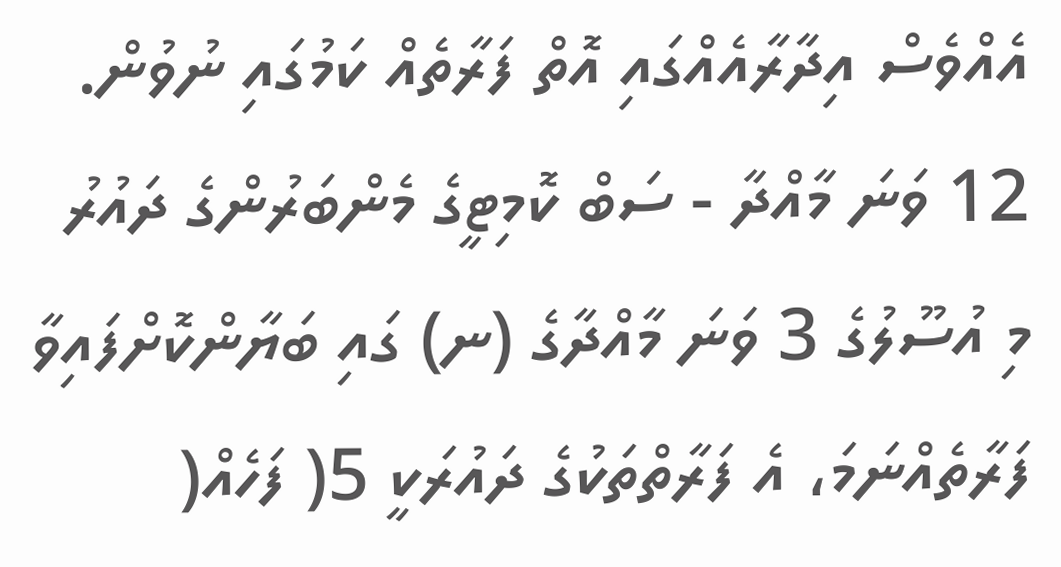އެއްވެސް އިދާރާއެއްގައި އޮތް ފަރާތެއް ކަމުގައި ނުވުން.
12 ވަނަ މާއްދާ - ސަބް ކޮމިޓީގެ މެންބަރުންގެ ދައުރު
މި އުސޫލުގެ 3 ވަނަ މާއްދާގެ (ނ) ގައި ބަޔާންކޮށްފައިވާ ފަރާތެއްނަމަ، އެ ފަރާތްތަކުގެ ދައުރަކީ 5( ފަހެއް(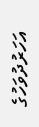އަހަރުދުވަހުގެ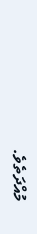މުއްދަތެވެ.